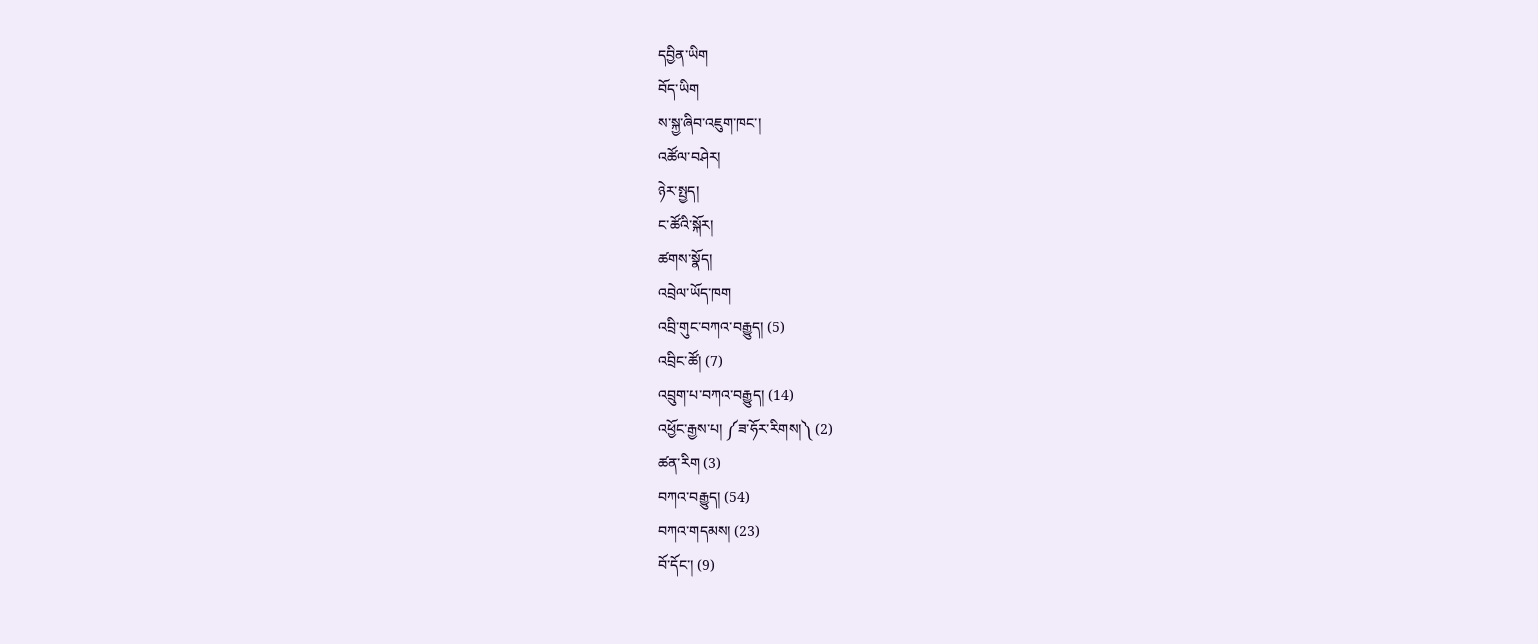དབྱིན་ཡིག
བོད་ཡིག
ས་སྐྱ་ཞིབ་འཇུག་ཁང་།
འཚོལ་བཤེར།
ཉེར་སྤྱད།
ང་ཚོའི་སྐོར།
ཚགས་སྣོད།
འབྲེལ་ཡོད་ཁག
འབྲི་གུང་བཀའ་བརྒྱུད། (5)
འབྲིང་ཚོ། (7)
འབྲུག་པ་བཀའ་བརྒྱུད། (14)
འཕྱོང་རྒྱས་པ། ༼ཟ་ཧོར་རིགས།༽ (2)
ཚན་རིག (3)
བཀའ་བརྒྱུད། (54)
བཀའ་གདམས། (23)
བོ་དོང་། (9)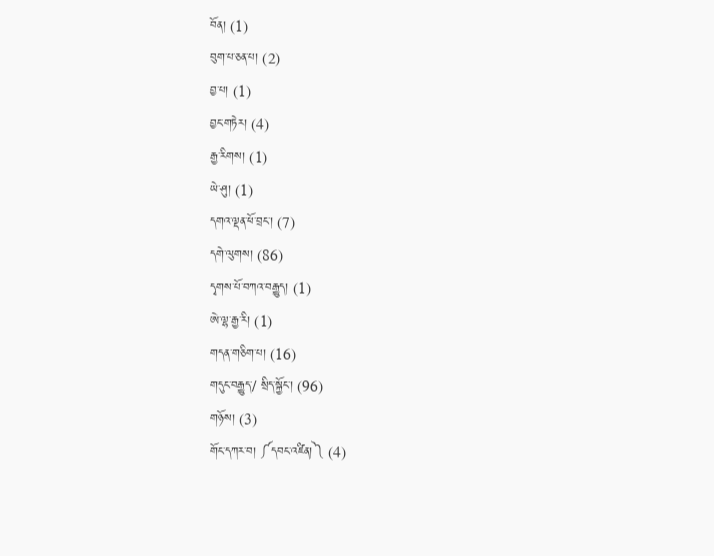བོན། (1)
བུག་པ་ཅན་པ། (2)
བྱ་པ། (1)
བྱང་གཏེར། (4)
རྒྱ་རིགས། (1)
ཡེ་ཤུ། (1)
དགའ་ལྡན་ཕོ་བྲང་། (7)
དགེ་ལུགས། (86)
དྭགས་པོ་བཀའ་བརྒྱུད། (1)
ཨེ་ལྷ་རྒྱ་རི། (1)
གདན་གཅིག་པ། (16)
གདུང་བརྒྱུད་/ སྲིད་སྐྱོང་། (96)
གཉོས། (3)
གོང་དཀར་བ། ༼དབང་འཛིན།༽ (4)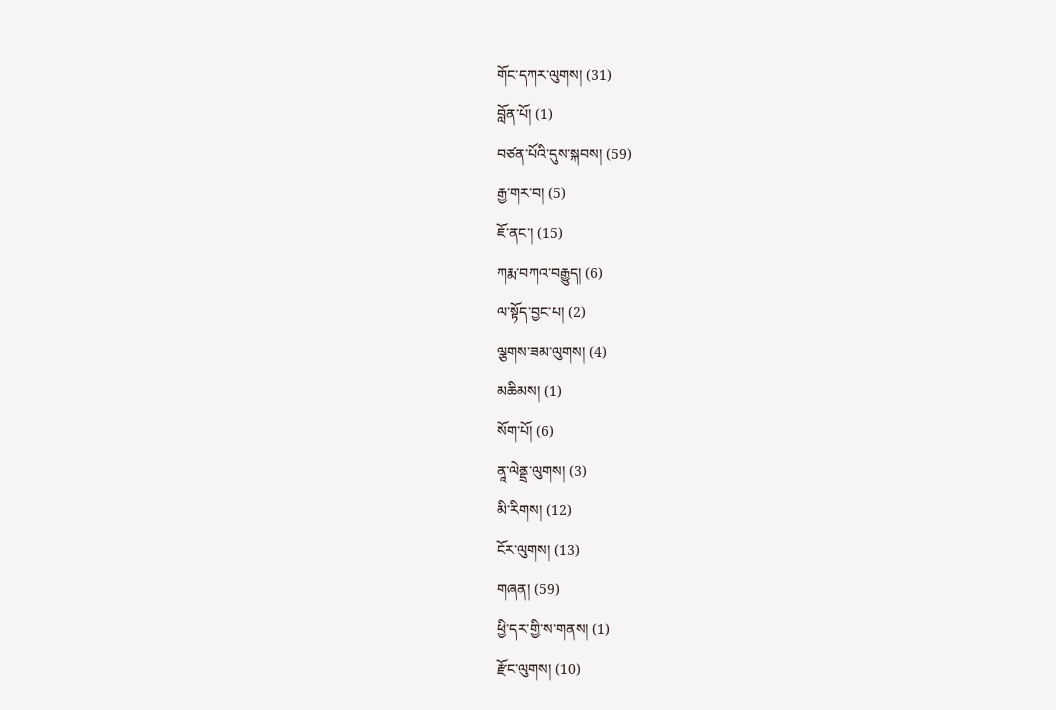གོང་དཀར་ལུགས། (31)
བློན་པོ། (1)
བཙན་པོའི་དུས་སྐབས། (59)
རྒྱ་གར་བ། (5)
ཇོ་ནང་། (15)
ཀརྨ་བཀའ་བརྒྱུད། (6)
ལ་སྟོད་བྱང་པ། (2)
ལྕགས་ཟམ་ལུགས། (4)
མཆིམས། (1)
སོག་པོ། (6)
ནཱ་ལེནྡྲ་ལུགས། (3)
མི་རིགས། (12)
ངོར་ལུགས། (13)
གཞན། (59)
ཕྱི་དར་གྱི་ས་གནས། (1)
རྫོང་ལུགས། (10)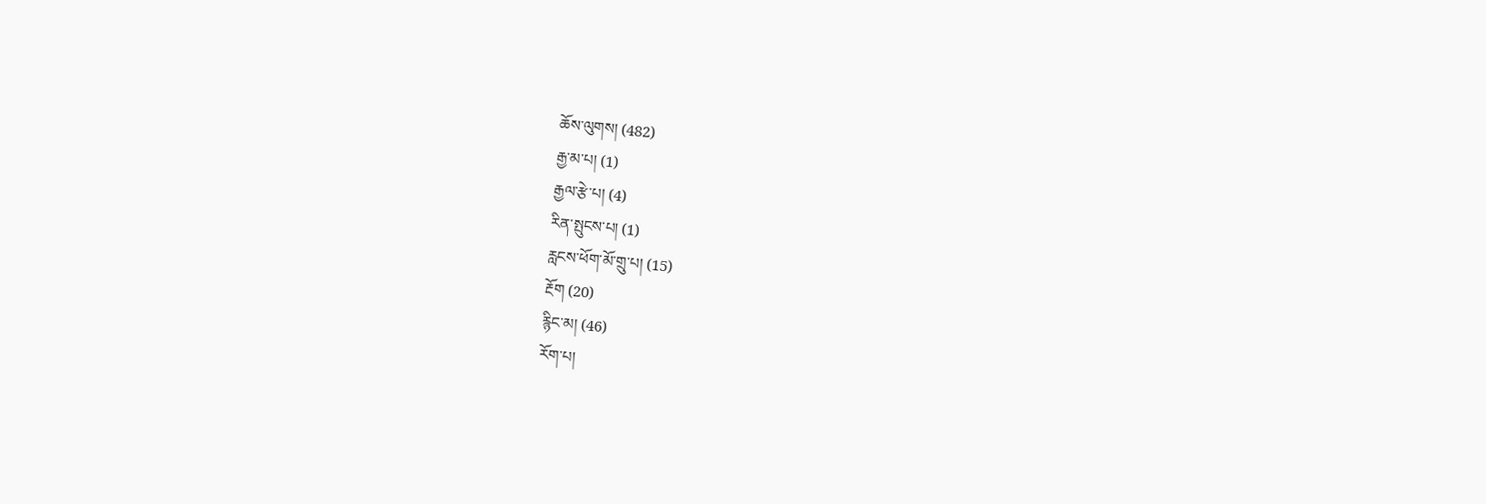ཆོས་ལུགས། (482)
རྒྱ་མ་པ། (1)
རྒྱལ་རྩེ་པ། (4)
རིན་སྤུངས་པ། (1)
རླངས་ཕོག་མོ་གྲུ་པ། (15)
རྔོག (20)
རྙིང་མ། (46)
རོག་པ།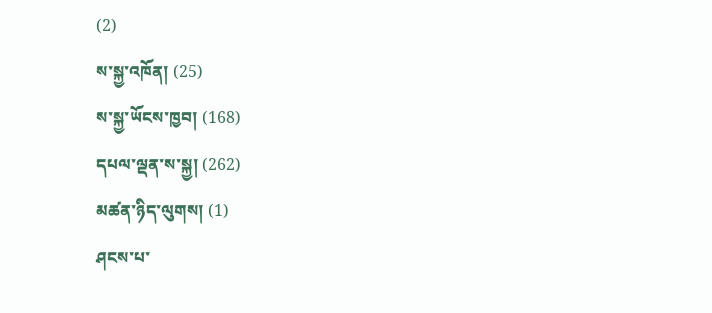(2)
ས་སྐྱ་འཁོན། (25)
ས་སྐྱ་ཡོངས་ཁྱབ། (168)
དཔལ་ལྡན་ས་སྐྱ། (262)
མཚན་ཉིད་ལུགས། (1)
ཤངས་པ་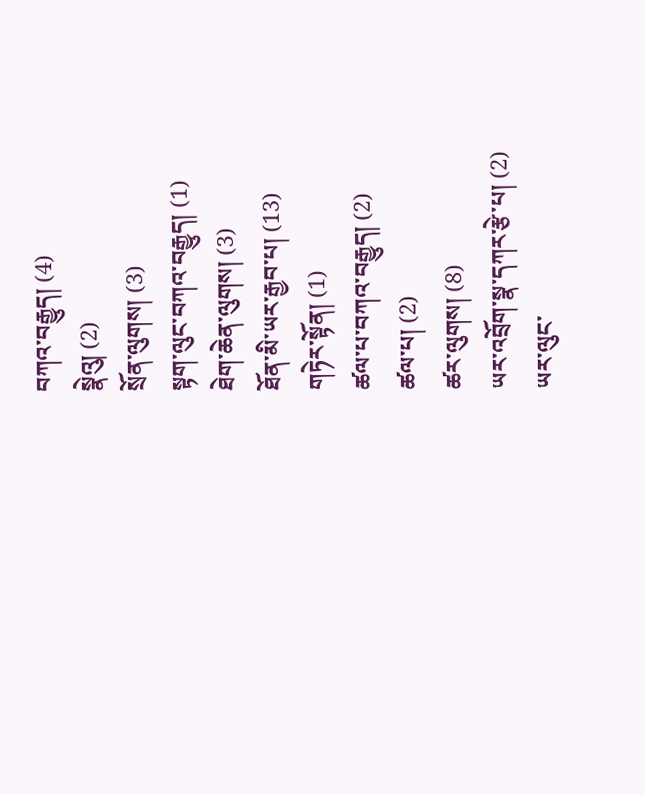བཀའ་བརྒྱུད། (4)
སྣེའུ། (2)
སྲོན་ལུགས། (3)
སྟག་ལུང་བཀའ་བརྒྱུད། (1)
ཐེག་ཆེན་ལུགས། (3)
ཐོན་མི་ཡར་རྒྱབ་པ། (13)
གཏེར་སྟོན། (1)
ཚལ་པ་བཀའ་བརྒྱུད། (2)
ཚལ་པ། (2)
ཚར་ལུགས། (8)
ཡར་འབྲོག་སྣ་དཀར་རྩེ་པ། (2)
ཡར་ལུང་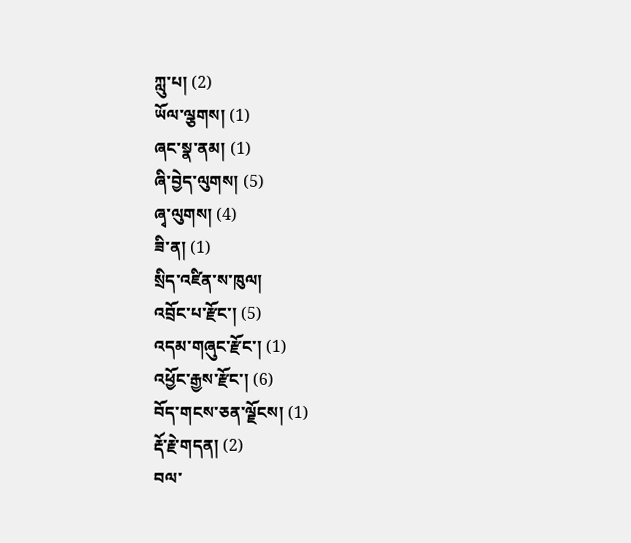ཀླུ་པ། (2)
ཡོལ་ལྕགས། (1)
ཞང་སྣ་ནམ། (1)
ཞི་བྱེད་ལུགས། (5)
ཞྭ་ལུགས། (4)
ཟི་ན། (1)
སྲིད་འཛིན་ས་ཁུལ།
འབྲོང་པ་རྫོང་། (5)
འདམ་གཞུང་རྫོང་། (1)
འཕྱོང་རྒྱས་རྫོང་། (6)
བོད་གངས་ཅན་ལྗོངས། (1)
རྡོ་རྗེ་གདན། (2)
བལ་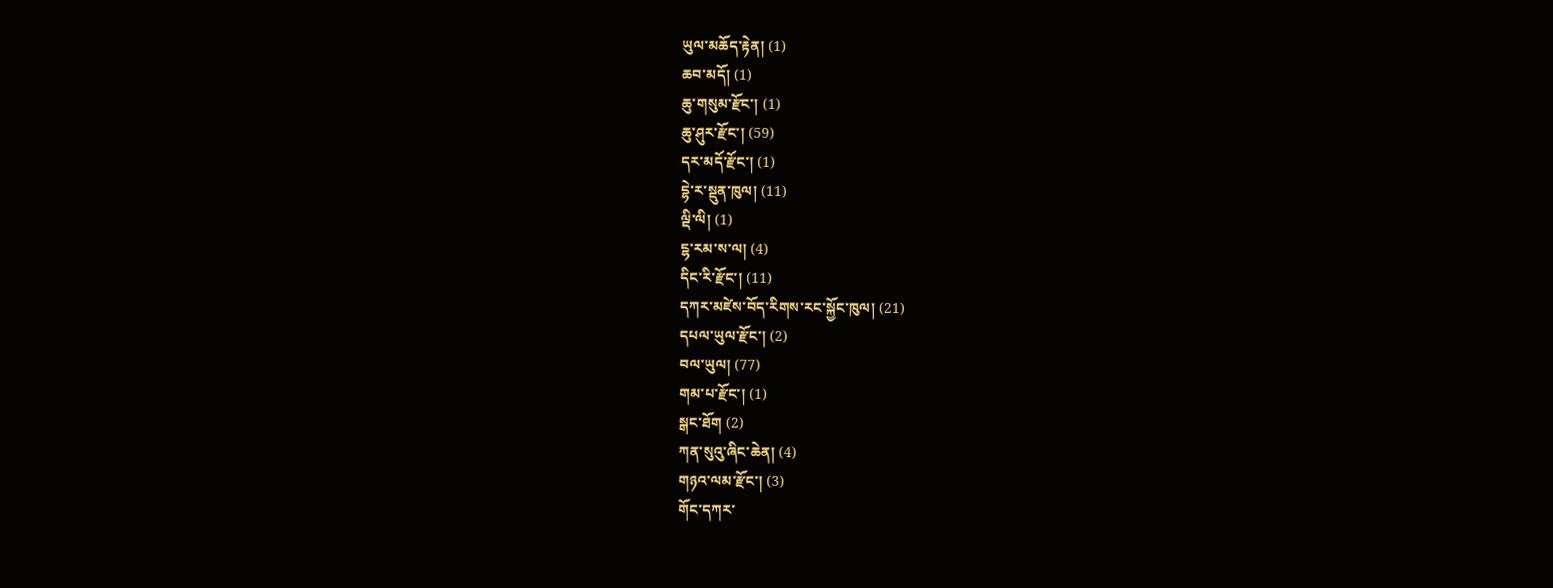ཡུལ་མཆོད་རྟེན། (1)
ཆབ་མདོ། (1)
ཆུ་གསུམ་རྫོང་། (1)
ཆུ་ཤུར་རྫོང་། (59)
དར་མདོ་རྫོང་། (1)
དྷེ་ར་སྡུན་ཁུལ། (11)
ལྡི་ལི། (1)
ངྷ་རམ་ས་ལ། (4)
དིང་རི་རྫོང་། (11)
དཀར་མཛེས་བོད་རིགས་རང་སྐྱོང་ཁུལ། (21)
དཔལ་ཡུལ་རྫོང་། (2)
བལ་ཡུལ། (77)
གམ་པ་རྫོང་། (1)
སྒང་ཐོག (2)
ཀན་སུའུ་ཞིང་ཆེན། (4)
གཉའ་ལམ་རྫོང་། (3)
གོང་དཀར་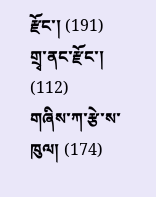རྫོང་། (191)
གྲྭ་ནང་རྫོང་། (112)
གཞིས་ཀ་རྩེ་ས་ཁུལ། (174)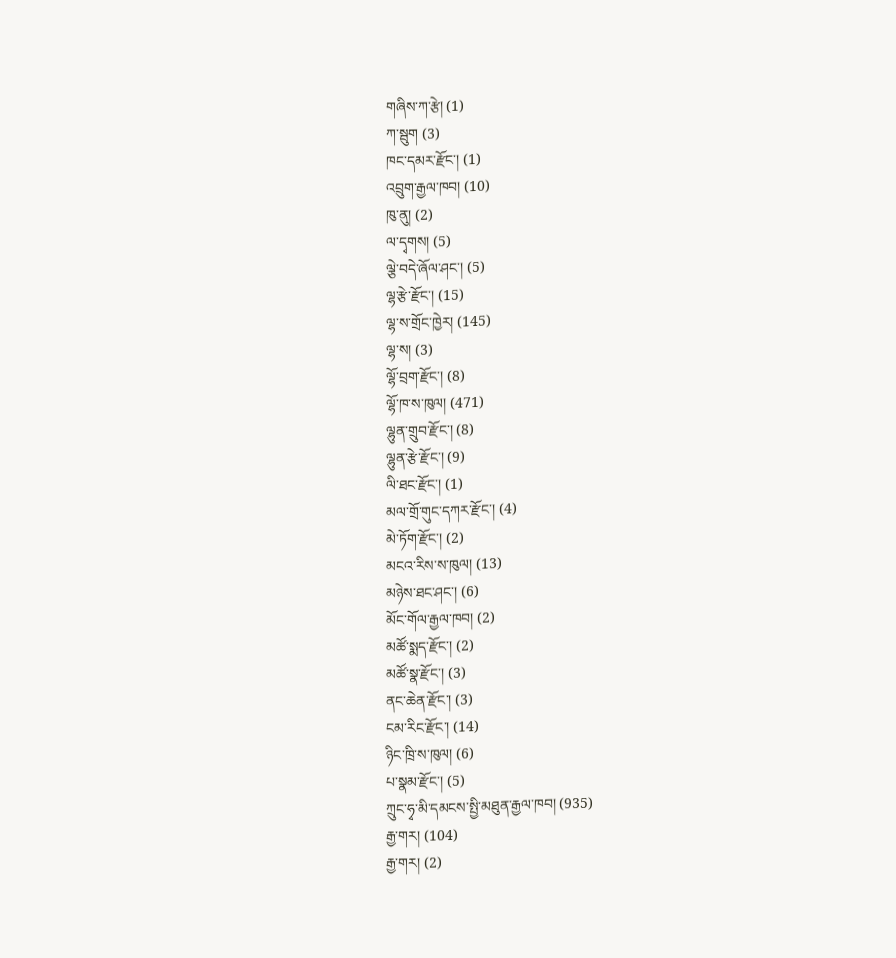གཞིས་ཀ་རྩེ། (1)
ཀ་སྦུག (3)
ཁང་དམར་རྫོང་། (1)
འབྲུག་རྒྱལ་ཁབ། (10)
ཁུ་ནུ། (2)
ལ་དྭགས། (5)
ལྕེ་བདེ་ཞོལ་ཤང་། (5)
ལྷ་རྩེ་རྫོང་། (15)
ལྷ་ས་གྲོང་ཁྱེར། (145)
ལྷ་ས། (3)
ལྷོ་བྲག་རྫོང་། (8)
ལྷོ་ཁ་ས་ཁུལ། (471)
ལྷུན་གྲུབ་རྫོང་། (8)
ལྷུན་རྩེ་རྫོང་། (9)
ལི་ཐང་རྫོང་། (1)
མལ་གྲོ་གུང་དཀར་རྫོང་། (4)
མེ་ཏོག་རྫོང་། (2)
མངའ་རིས་ས་ཁུལ། (13)
མཉེས་ཐང་ཤང་། (6)
མོང་གོལ་རྒྱལ་ཁབ། (2)
མཚོ་སྨད་རྫོང་། (2)
མཚོ་སྣ་རྫོང་། (3)
ནང་ཆེན་རྫོང་། (3)
ངམ་རིང་རྫོང་། (14)
ཉིང་ཁྲི་ས་ཁུལ། (6)
པ་སྣམ་རྫོང་། (5)
ཀྲུང་ཧྭ་མི་དམངས་སྤྱི་མཐུན་རྒྱལ་ཁབ། (935)
རྒྱ་གར། (104)
རྒྱ་གར། (2)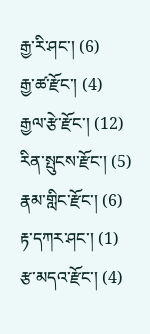རྒྱ་རི་ཤང་། (6)
རྒྱ་ཚ་རྫོང་། (4)
རྒྱལ་རྩེ་རྫོང་། (12)
རིན་སྤུངས་རྫོང་། (5)
རྣམ་གླིང་རྫོང་། (6)
རྟ་དཀར་ཤང་། (1)
རྩ་མདའ་རྫོང་། (4)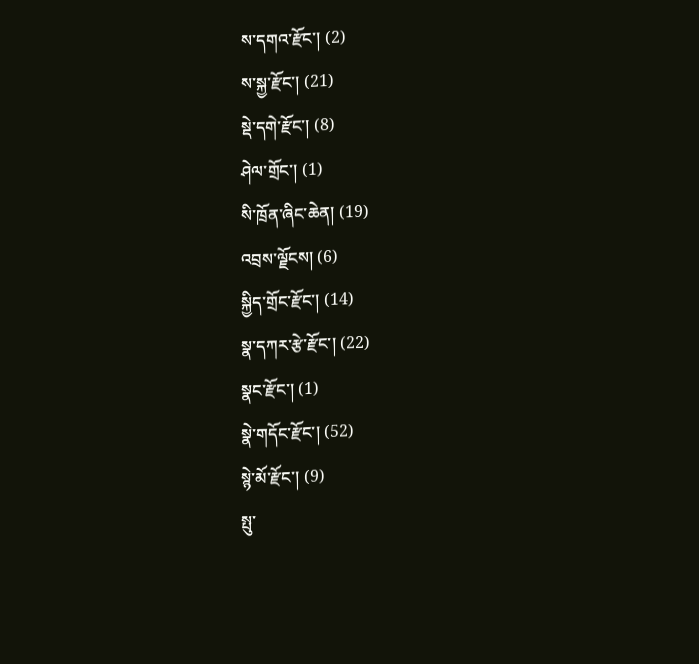ས་དགའ་རྫོང་། (2)
ས་སྐྱ་རྫོང་། (21)
སྡེ་དགེ་རྫོང་། (8)
ཤེལ་གྲོང་། (1)
སི་ཁྲོན་ཞིང་ཆེན། (19)
འབྲས་ལྗོངས། (6)
སྐྱིད་གྲོང་རྫོང་། (14)
སྣ་དཀར་རྩེ་རྫོང་། (22)
སྣང་རྫོང་། (1)
སྣེ་གདོང་རྫོང་། (52)
སྙེ་མོ་རྫོང་། (9)
སྤུ་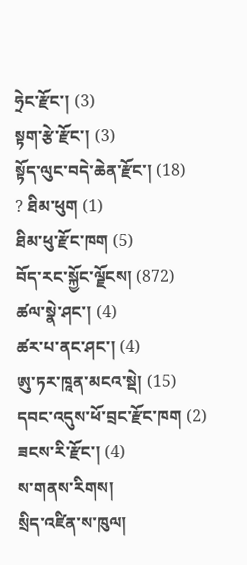ཧྲེང་རྫོང་། (3)
སྟག་རྩེ་རྫོང་། (3)
སྟོད་ལུང་བདེ་ཆེན་རྫོང་། (18)
? ཐིམ་ཕུག (1)
ཐིམ་ཕུ་རྫོང་ཁག (5)
བོད་རང་སྐྱོང་ལྗོངས། (872)
ཚལ་སྣེ་ཤང་། (4)
ཚར་པ་ནང་ཤང་། (4)
ཨུ་ཏར་ཁཱན་མངའ་སྡེ། (15)
དབང་འདུས་ཕོ་བྲང་རྫོང་ཁག (2)
ཟངས་རི་རྫོང་། (4)
ས་གནས་རིགས།
སྲིད་འཛིན་ས་ཁུལ།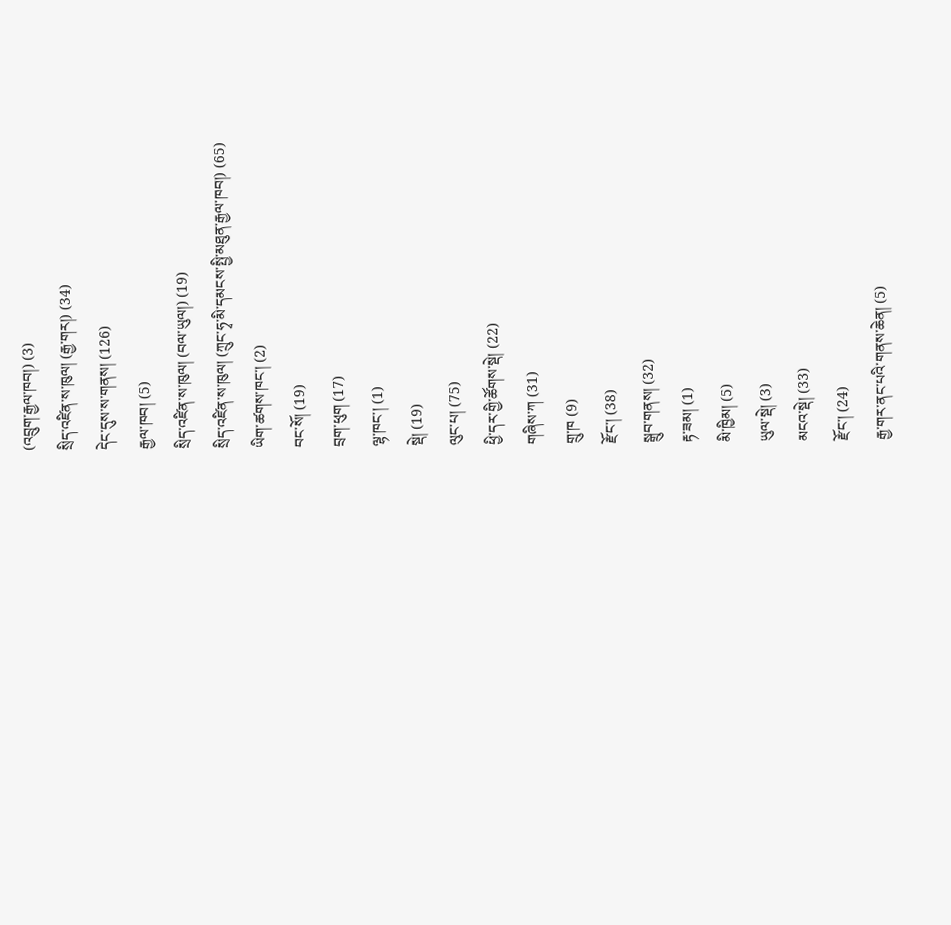(འབྲུག་རྒྱལ་ཁབ།) (3)
སྲིད་འཛིན་ས་ཁུལ། (རྒྱ་གར།) (34)
དེང་དུས་ས་གནས། (126)
རྒྱལ་ཁབ། (5)
སྲིད་འཛིན་ས་ཁུལ། (བལ་ཡུལ།) (19)
སྲིད་འཛིན་ས་ཁུལ། (ཀྲུང་ཧྭ་མི་དམངས་སྤྱི་མཐུན་རྒྱལ་ཁབ།) (65)
ཡིག་ཚགས་ཁང་། (2)
བང་སོ། (19)
བྲག་ཕུག (17)
ལྷ་ཁང་། (1)
སྡེ། (19)
ལུང་པ། (75)
ཕྱི་དར་གྱི་ཚོགས་སྡེ། (22)
གཞིས་ཀ (31)
གྲུ་ཁ (9)
རྫོང་། (38)
སྒྲུབ་གནས། (32)
རྟ་ཟམ། (1)
མི་ཁྱིམ། (5)
ཡུལ་སྡེ། (3)
མངའ་སྡེ། (33)
རྫོང་། (24)
རྒྱ་གར་ནང་པའི་གནས་ཆེན། (5)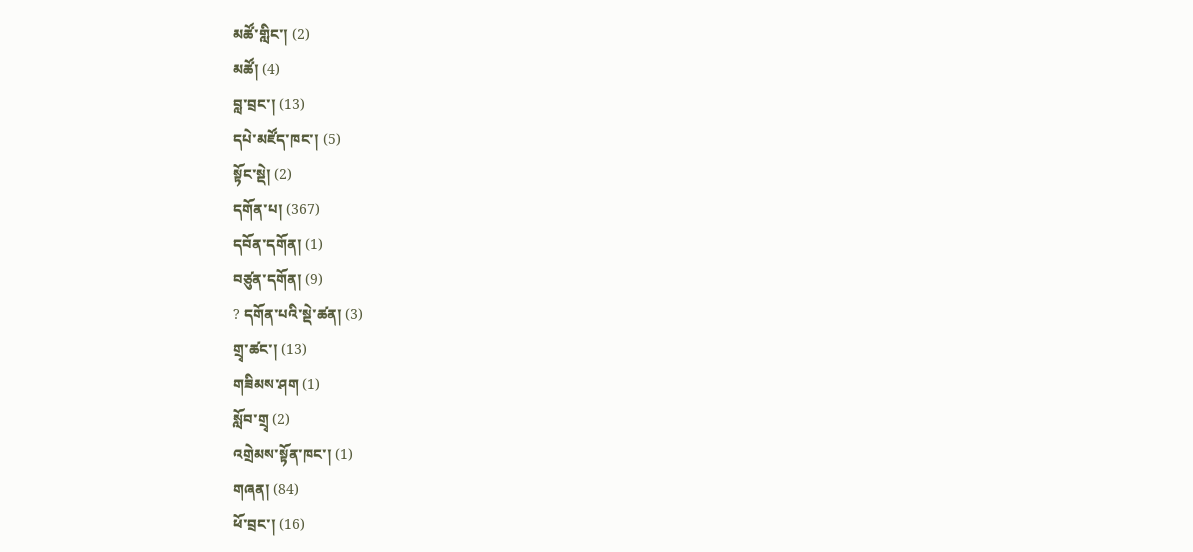མཚོ་གླིང་། (2)
མཚོ། (4)
བླ་བྲང་། (13)
དཔེ་མཛོད་ཁང་། (5)
སྟོང་སྡེ། (2)
དགོན་པ། (367)
དབོན་དགོན། (1)
བཙུན་དགོན། (9)
? དགོན་པའི་སྡེ་ཚན། (3)
གྲྭ་ཚང་། (13)
གཟིམས་ཤག (1)
སློབ་གྲྭ (2)
འགྲེམས་སྟོན་ཁང་། (1)
གཞན། (84)
ཕོ་བྲང་། (16)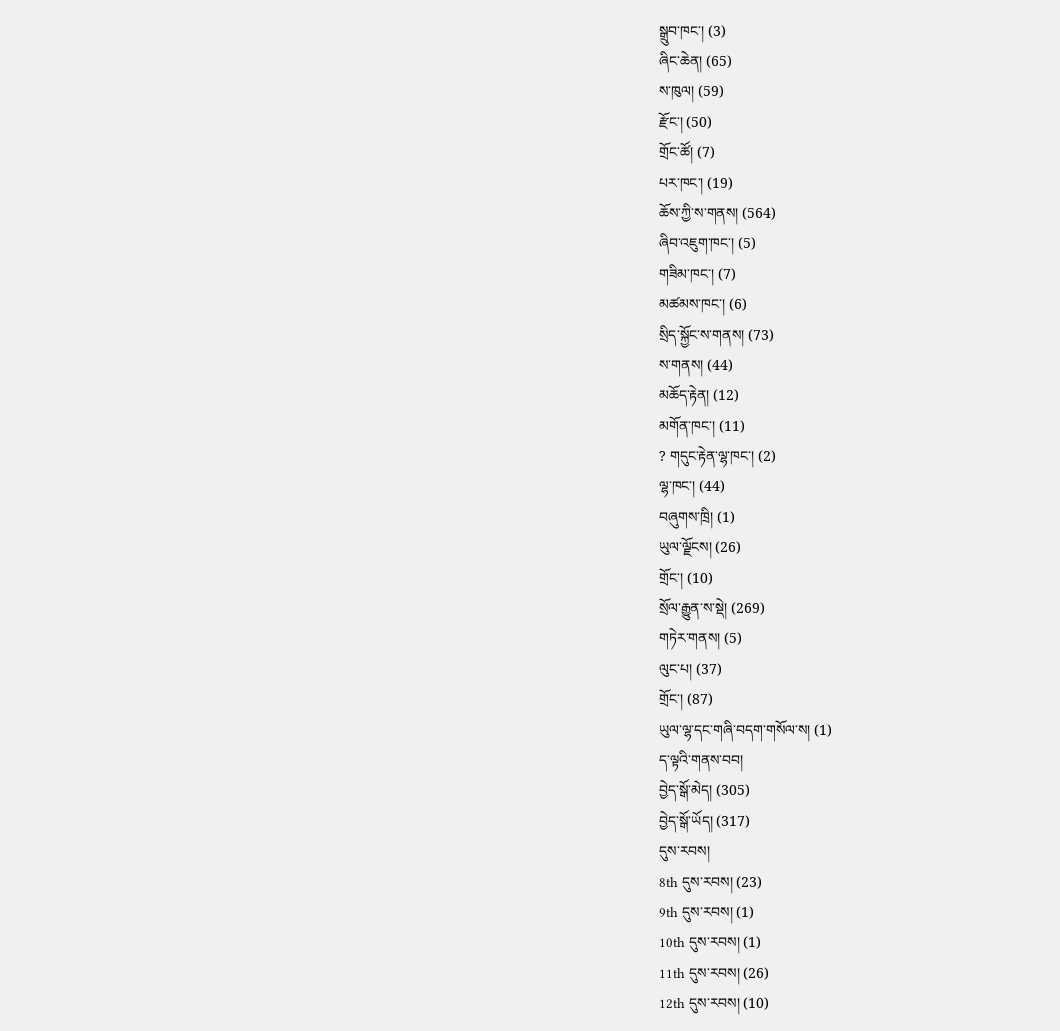སྒྲུབ་ཁང་། (3)
ཞིང་ཆེན། (65)
ས་ཁུལ། (59)
རྫོང་། (50)
གྲོང་ཚོ། (7)
པར་ཁང་། (19)
ཆོས་ཀྱི་ས་གནས། (564)
ཞིབ་འཇུག་ཁང་། (5)
གཟིམ་ཁང་། (7)
མཚམས་ཁང་། (6)
སྲིད་སྐྱོང་ས་གནས། (73)
ས་གནས། (44)
མཆོད་རྟེན། (12)
མགོན་ཁང་། (11)
? གདུང་རྟེན་ལྷ་ཁང་། (2)
ལྷ་ཁང་། (44)
བཞུགས་ཁྲི། (1)
ཡུལ་ལྗོངས། (26)
གྲོང་། (10)
སྲོལ་རྒྱུན་ས་སྡེ། (269)
གཏེར་གནས། (5)
ལུང་པ། (37)
གྲོང་། (87)
ཡུལ་ལྷ་དང་གཞི་བདག་གསོལ་ས། (1)
ད་ལྟའི་གནས་བབ།
བྱེད་སྒོ་མེད། (305)
བྱེད་སྒོ་ཡོད། (317)
དུས་རབས།
8th དུས་རབས། (23)
9th དུས་རབས། (1)
10th དུས་རབས། (1)
11th དུས་རབས། (26)
12th དུས་རབས། (10)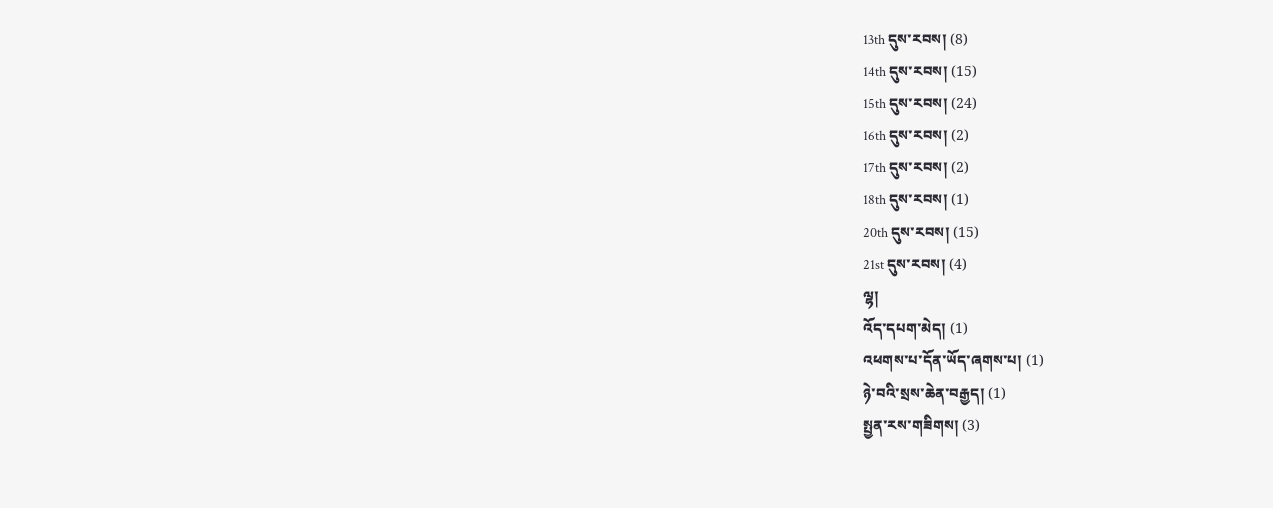13th དུས་རབས། (8)
14th དུས་རབས། (15)
15th དུས་རབས། (24)
16th དུས་རབས། (2)
17th དུས་རབས། (2)
18th དུས་རབས། (1)
20th དུས་རབས། (15)
21st དུས་རབས། (4)
ལྷ།
འོད་དཔག་མེད། (1)
འཕགས་པ་དོན་ཡོད་ཞགས་པ། (1)
ཉེ་བའི་སྲས་ཆེན་བརྒྱད། (1)
སྤྱན་རས་གཟིགས། (3)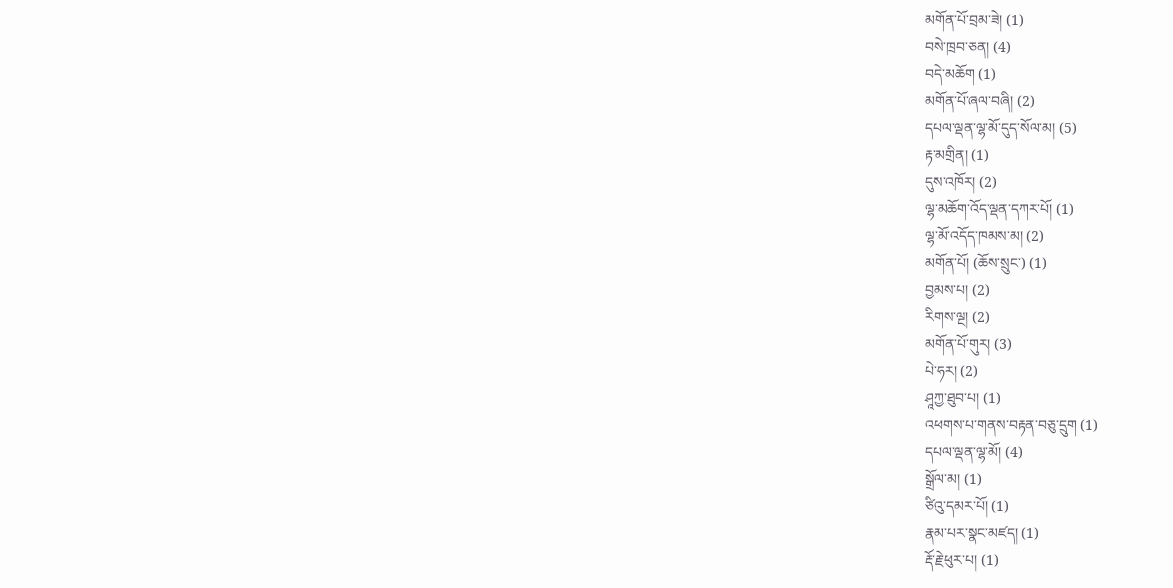མགོན་པོ་བྲམ་ཟེ། (1)
བསེ་ཁྲབ་ཅན། (4)
བདེ་མཆོག (1)
མགོན་པོ་ཞལ་བཞི། (2)
དཔལ་ལྡན་ལྷ་མོ་དུད་སོལ་མ། (5)
རྟ་མགྲིན། (1)
དུས་འཁོར། (2)
ལྷ་མཆོག་འོད་ལྡན་དཀར་པོ། (1)
ལྷ་མོ་འདོད་ཁམས་མ། (2)
མགོན་པོ། (ཆོས་སྲུང་) (1)
བྱམས་པ། (2)
རིགས་ལྔ། (2)
མགོན་པོ་གུར། (3)
པེ་ཧར། (2)
ཤཱཀྱ་ཐུབ་པ། (1)
འཕགས་པ་གནས་བརྟན་བཅུ་དྲུག (1)
དཔལ་ལྡན་ལྷ་མོ། (4)
སྒྲོལ་མ། (1)
ཙིའུ་དམར་པོ། (1)
རྣམ་པར་སྣང་མཛད། (1)
རྡོ་རྗེ་ཕུར་པ། (1)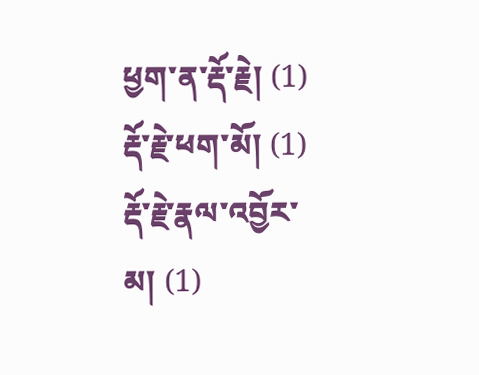ཕྱག་ན་རྡོ་རྗེ། (1)
རྡོ་རྗེ་ཕག་མོ། (1)
རྡོ་རྗེ་རྣལ་འབྱོར་མ། (1)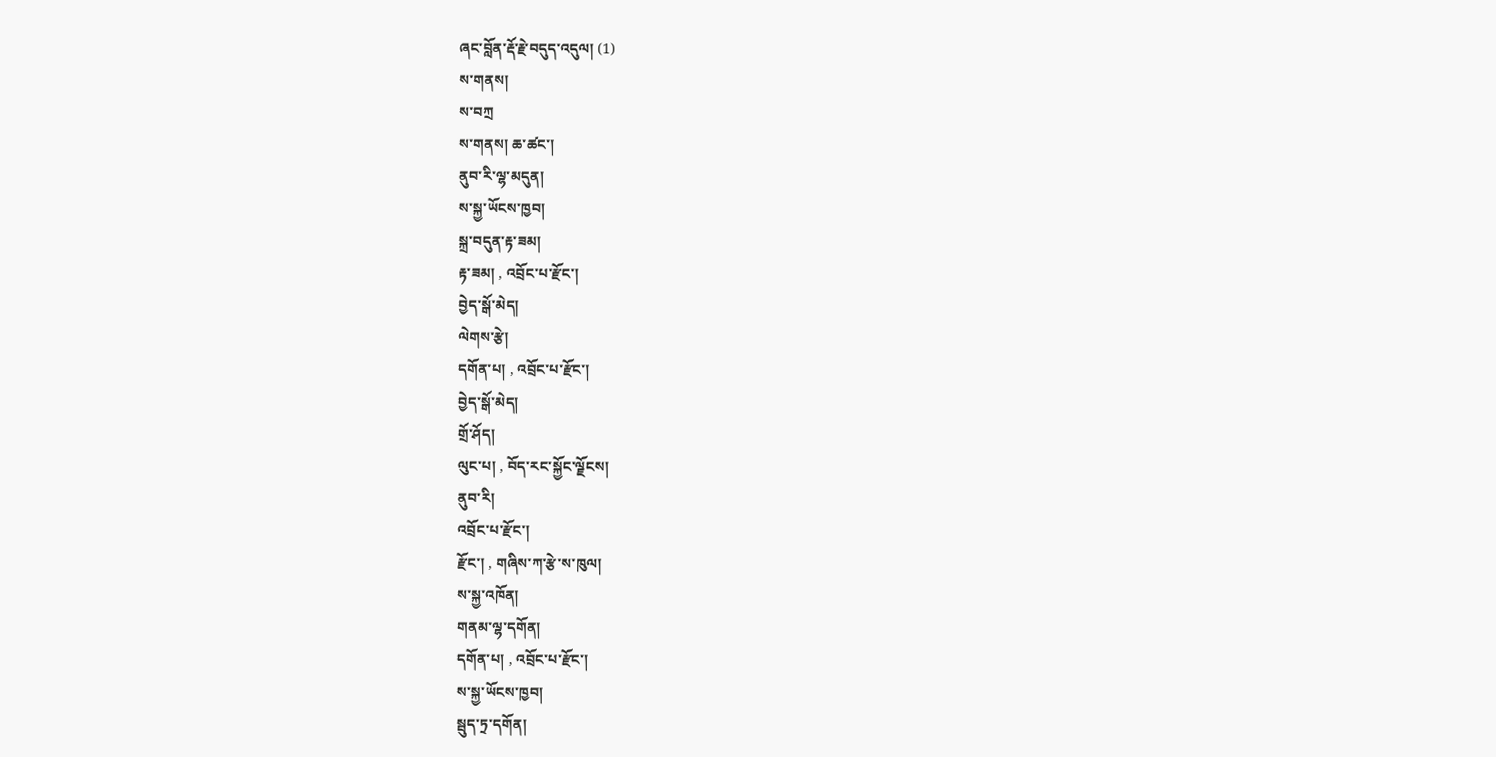ཞང་བློན་རྡོ་རྗེ་བདུད་འདུལ། (1)
ས་གནས།
ས་བཀྲ
ས་གནས། ཆ་ཚང་།
ནུབ་རི་ལྷ་མདུན།
ས་སྐྱ་ཡོངས་ཁྱབ།
སྐྲ་བདུན་རྟ་ཟམ།
རྟ་ཟམ། , འབྲོང་པ་རྫོང་།
བྱེད་སྒོ་མེད།
ལེགས་རྩེ།
དགོན་པ། , འབྲོང་པ་རྫོང་།
བྱེད་སྒོ་མེད།
གྲོ་ཤོད།
ལུང་པ། , བོད་རང་སྐྱོང་ལྗོངས།
ནུབ་རི།
འབྲོང་པ་རྫོང་།
རྫོང་། , གཞིས་ཀ་རྩེ་ས་ཁུལ།
ས་སྐྱ་འཁོན།
གནམ་ལྷ་དགོན།
དགོན་པ། , འབྲོང་པ་རྫོང་།
ས་སྐྱ་ཡོངས་ཁྱབ།
སྦུད་ཏྲ་དགོན།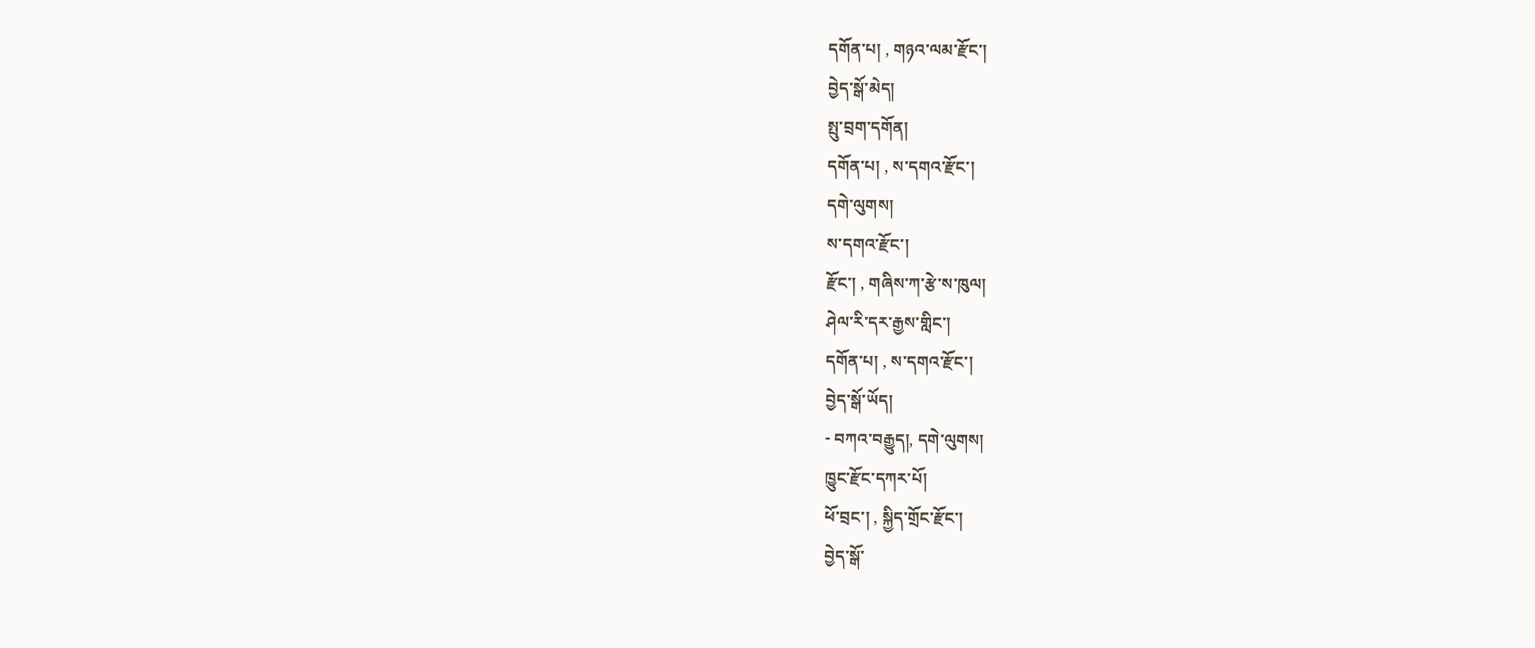དགོན་པ། , གཉའ་ལམ་རྫོང་།
བྱེད་སྒོ་མེད།
སྤུ་བྲག་དགོན།
དགོན་པ། , ས་དགའ་རྫོང་།
དགེ་ལུགས།
ས་དགའ་རྫོང་།
རྫོང་། , གཞིས་ཀ་རྩེ་ས་ཁུལ།
ཤེལ་རི་དར་རྒྱས་གླིང་།
དགོན་པ། , ས་དགའ་རྫོང་།
བྱེད་སྒོ་ཡོད།
- བཀའ་བརྒྱུད།, དགེ་ལུགས།
ཁྱུང་རྫོང་དཀར་པོ།
ཕོ་བྲང་། , སྐྱིད་གྲོང་རྫོང་།
བྱེད་སྒོ་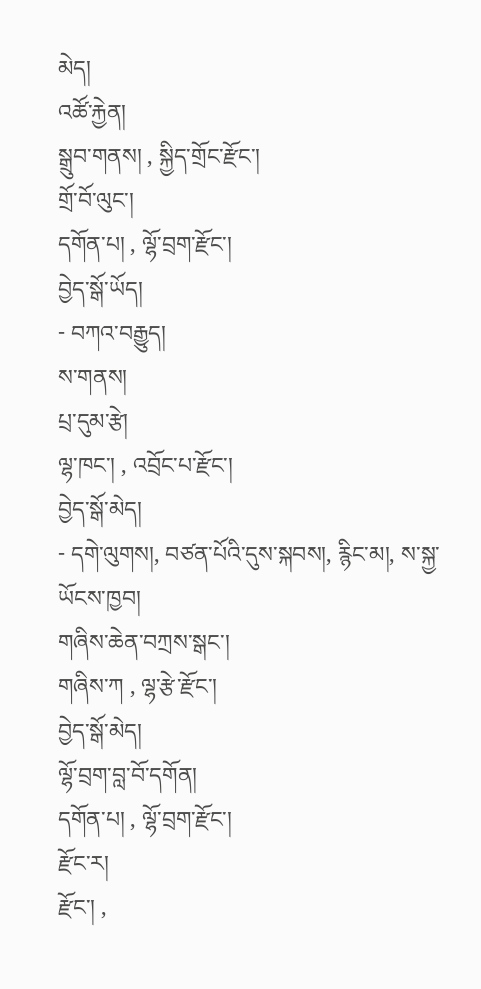མེད།
འཚོ་རྐྱེན།
སྒྲུབ་གནས། , སྐྱིད་གྲོང་རྫོང་།
གྲོ་བོ་ལུང་།
དགོན་པ། , ལྷོ་བྲག་རྫོང་།
བྱེད་སྒོ་ཡོད།
- བཀའ་བརྒྱུད།
ས་གནས།
པྲ་དུམ་རྩེ།
ལྷ་ཁང་། , འབྲོང་པ་རྫོང་།
བྱེད་སྒོ་མེད།
- དགེ་ལུགས།, བཙན་པོའི་དུས་སྐབས།, རྙིང་མ།, ས་སྐྱ་ཡོངས་ཁྱབ།
གཞིས་ཆེན་བཀྲས་སྒང་།
གཞིས་ཀ , ལྷ་རྩེ་རྫོང་།
བྱེད་སྒོ་མེད།
ལྷོ་བྲག་བླ་བོ་དགོན།
དགོན་པ། , ལྷོ་བྲག་རྫོང་།
རྫོང་ར།
རྫོང་། ,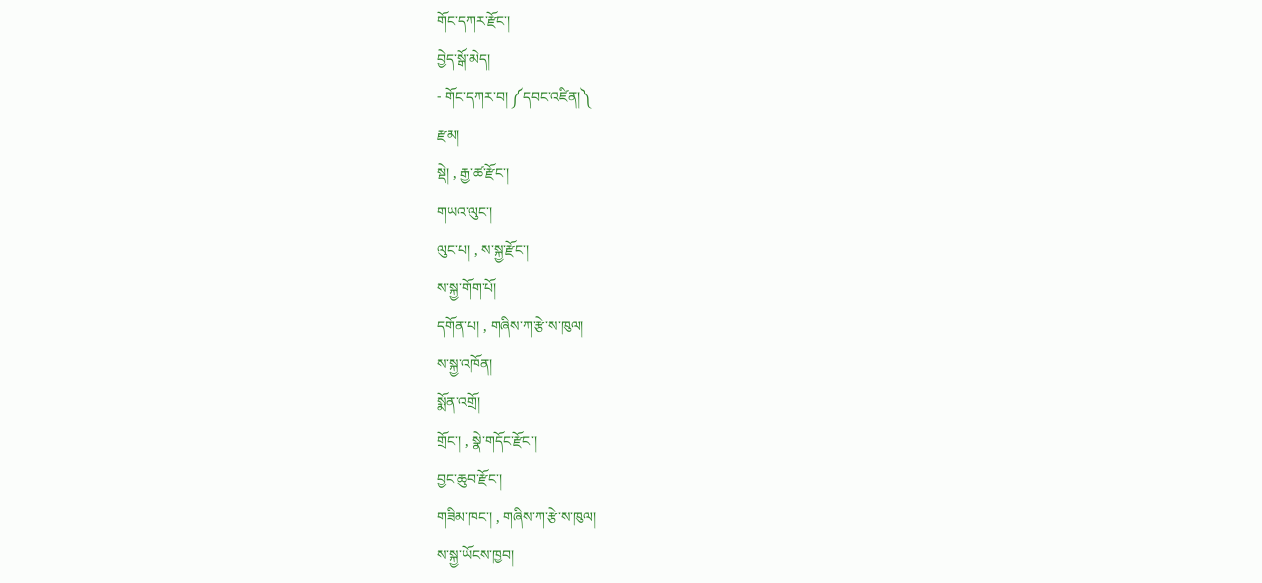གོང་དཀར་རྫོང་།
བྱེད་སྒོ་མེད།
- གོང་དཀར་བ། ༼དབང་འཛིན།༽
རྫམ།
སྡེ། , རྒྱ་ཚ་རྫོང་།
གཡའ་ལུང་།
ལུང་པ། , ས་སྐྱ་རྫོང་།
ས་སྐྱ་གོག་པོ།
དགོན་པ། , གཞིས་ཀ་རྩེ་ས་ཁུལ།
ས་སྐྱ་འཁོན།
སྨོན་འགྲོ།
གྲོང་། , སྣེ་གདོང་རྫོང་།
བྱང་ཆུབ་རྫོང་།
གཟིམ་ཁང་། , གཞིས་ཀ་རྩེ་ས་ཁུལ།
ས་སྐྱ་ཡོངས་ཁྱབ།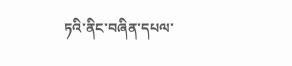ཏའི་ནིང་བཞིན་དཔལ་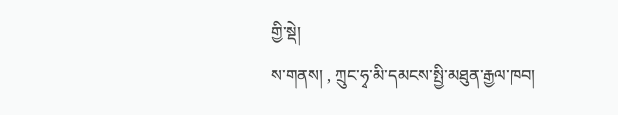གྱི་སྡེ།
ས་གནས། , ཀྲུང་ཧྭ་མི་དམངས་སྤྱི་མཐུན་རྒྱལ་ཁབ།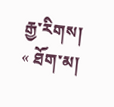རྒྱ་རིགས།
« ཐོག་མ།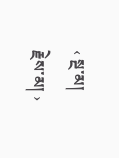‹ སྔ་མ།
རྗེས་མ། ›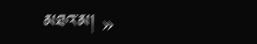མཐའ་མ། »